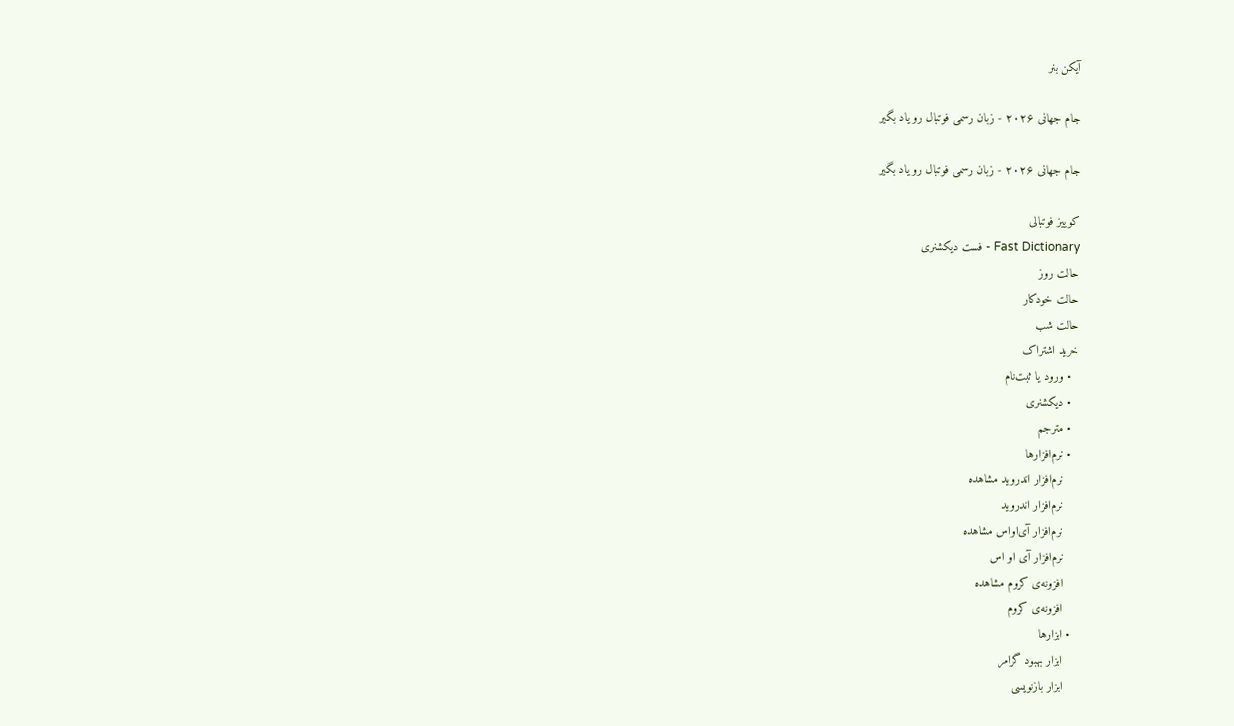آیکن بنر

جام جهانی ۲۰۲۶ - زبان رسمی فوتبال رو یاد بگیر

جام جهانی ۲۰۲۶ - زبان رسمی فوتبال رو یاد بگیر

کوییز فوتبالی
Fast Dictionary - فست دیکشنری
حالت روز
حالت خودکار
حالت شب
خرید اشتراک
  • ورود یا ثبت‌نام
  • دیکشنری
  • مترجم
  • نرم‌افزار‌ها
    نرم‌افزار اندروید مشاهده
    نرم‌افزار اندروید
    نرم‌افزار آی‌او‌اس مشاهده
    نرم‌افزار آی او اس
    افزونه‌ی کروم مشاهده
    افزونه‌ی کروم
  • ابزارها
    ابزار بهبود گرامر
    ابزار بازنویسی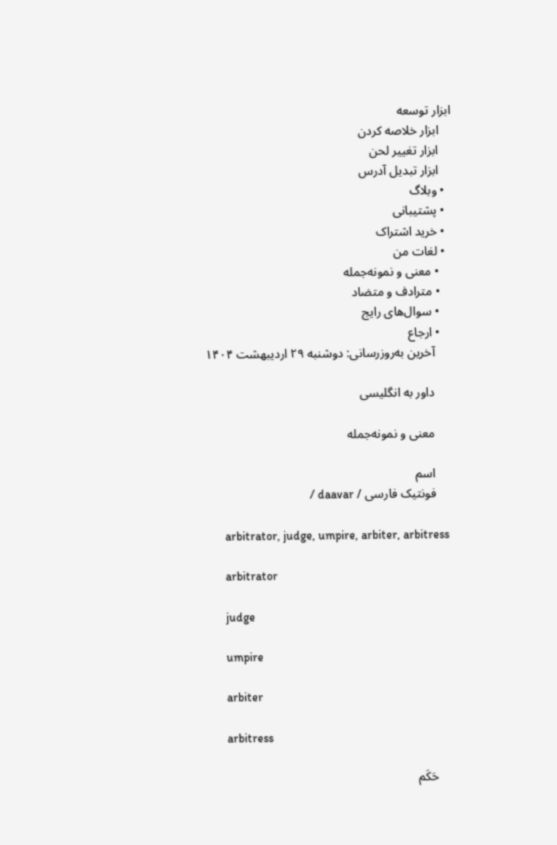ابزار توسعه
    ابزار خلاصه کردن
    ابزار تغییر لحن
    ابزار تبدیل آدرس
  • وبلاگ
  • پشتیبانی
  • خرید اشتراک
  • لغات من
    • معنی و نمونه‌جمله
    • مترادف و متضاد
    • سوال‌های رایج
    • ارجاع
      آخرین به‌روزرسانی: دوشنبه ۲۹ اردیبهشت ۱۴۰۴

      داور به انگلیسی

      معنی و نمونه‌جمله

      اسم
      فونتیک فارسی / daavar /

      arbitrator, judge, umpire, arbiter, arbitress

      arbitrator

      judge

      umpire

      arbiter

      arbitress

      حَکَم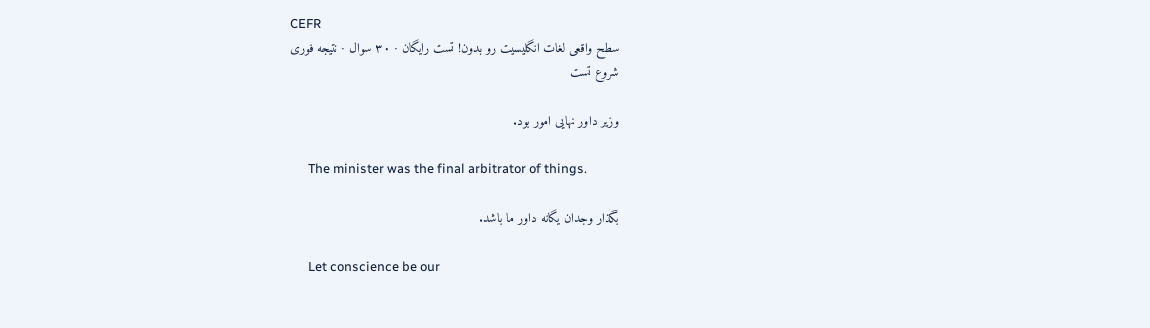CEFR
      سطح واقعی لغات انگلیسیت رو بدون! تست رایگان · ۳۰ سوال · نتیجه فوری
      شروع تست

      وزیر داور نهایی امور بود.

      The minister was the final arbitrator of things.

      بگذار وجدان یگانه داور ما باشد.

      Let conscience be our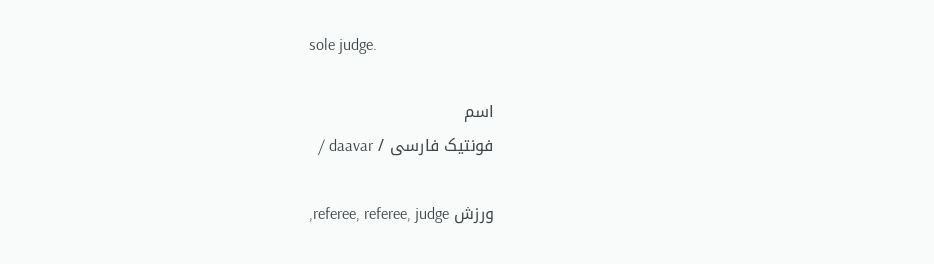sole judge.

      اسم
      فونتیک فارسی / daavar /

      ورزش referee, referee, judge,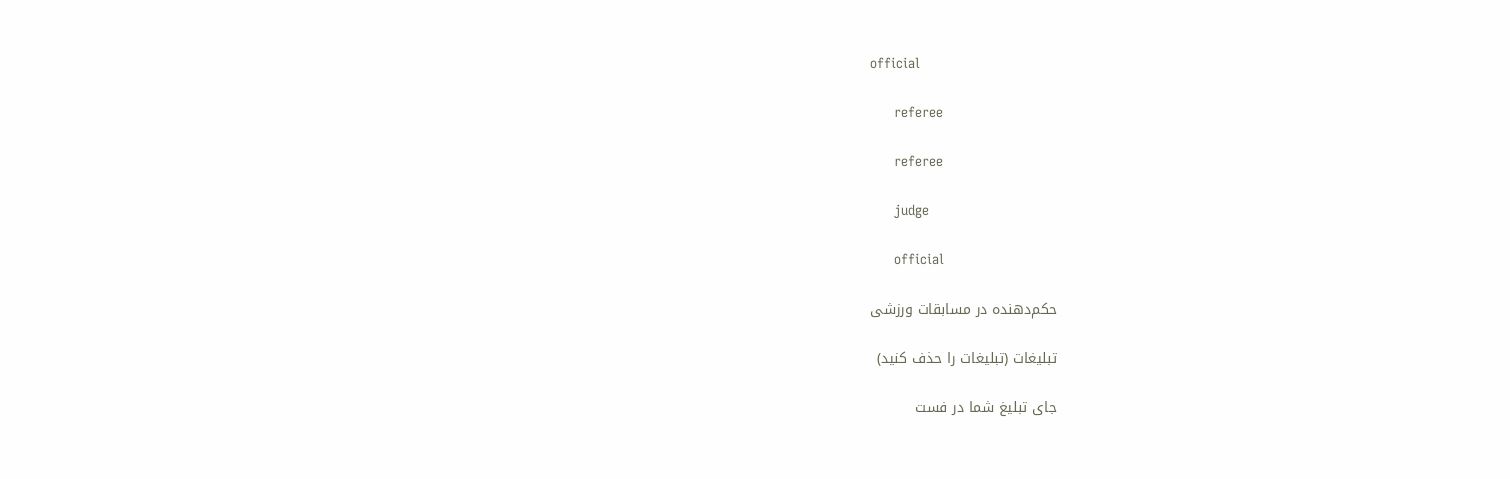official

      referee

      referee

      judge

      official

      حکم‌دهنده در مسابقات ورزشی

      تبلیغات (تبلیغات را حذف کنید)

      جای تبلیغ شما در فست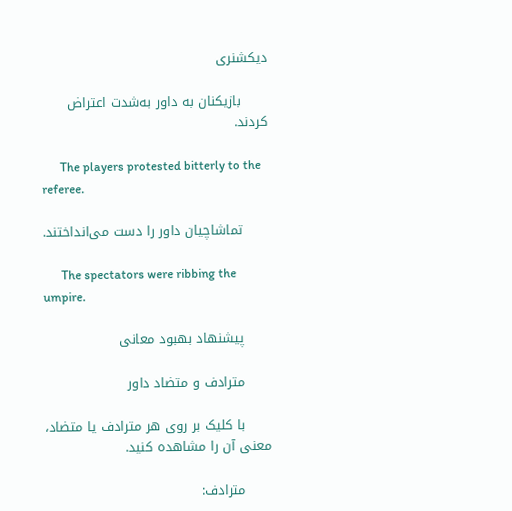دیکشنری

      بازیکنان به داور به‌شدت اعتراض کردند.

      The players protested bitterly to the referee.

      تماشاچیان داور را دست می‌انداختند.

      The spectators were ribbing the umpire.

      پیشنهاد بهبود معانی

      مترادف و متضاد داور

      با کلیک بر روی هر مترادف یا متضاد، معنی آن را مشاهده کنید.

      مترادف: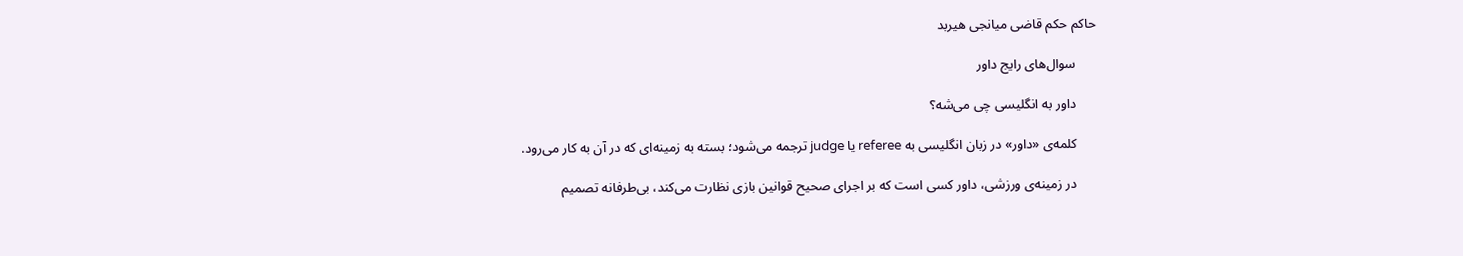حاکم حکم قاضی میانجی هیربد

      سوال‌های رایج داور

      داور به انگلیسی چی می‌شه؟

      کلمه‌ی «داور» در زبان انگلیسی به referee یا judge ترجمه می‌شود؛ بسته به زمینه‌ای که در آن به کار می‌رود.

      در زمینه‌ی ورزشی، داور کسی است که بر اجرای صحیح قوانین بازی نظارت می‌کند، بی‌طرفانه تصمیم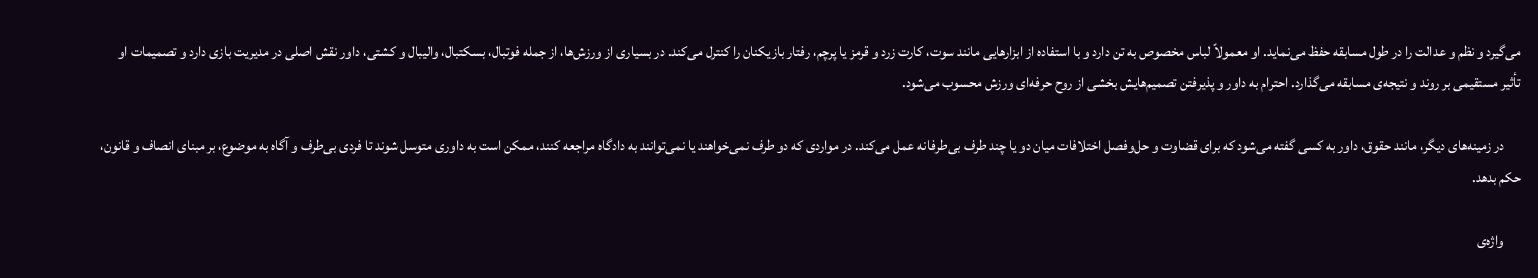می‌گیرد و نظم و عدالت را در طول مسابقه حفظ می‌نماید. او معمولاً لباس مخصوص به تن دارد و با استفاده از ابزارهایی مانند سوت، کارت زرد و قرمز یا پرچم، رفتار بازیکنان را کنترل می‌کند. در بسیاری از ورزش‌ها، از جمله فوتبال، بسکتبال، والیبال و کشتی، داور نقش اصلی در مدیریت بازی دارد و تصمیمات او تأثیر مستقیمی بر روند و نتیجه‌ی مسابقه می‌گذارد. احترام به داور و پذیرفتن تصمیم‌هایش بخشی از روح حرفه‌ای ورزش محسوب می‌شود.

      در زمینه‌های دیگر، مانند حقوق، داور به کسی گفته می‌شود که برای قضاوت و حل‌وفصل اختلافات میان دو یا چند طرف بی‌طرفانه عمل می‌کند. در مواردی که دو طرف نمی‌خواهند یا نمی‌توانند به دادگاه مراجعه کنند، ممکن است به داوری متوسل شوند تا فردی بی‌طرف و آگاه به موضوع، بر مبنای انصاف و قانون، حکم بدهد.

      واژه‌ی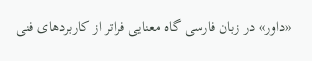«داور» در زبان فارسی گاه معنایی فراتر از کاربردهای فنی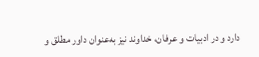دارد و در ادبیات و عرفان، خداوند نیز به‌عنوان داور مطلق و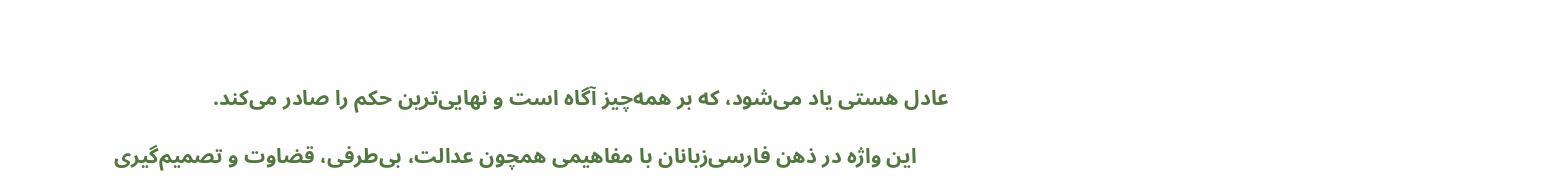عادل هستی یاد می‌شود، که بر همه‌چیز آگاه است و نهایی‌ترین حکم را صادر می‌کند.

      این واژه در ذهن فارسی‌زبانان با مفاهیمی همچون عدالت، بی‌طرفی، قضاوت و تصمیم‌گیری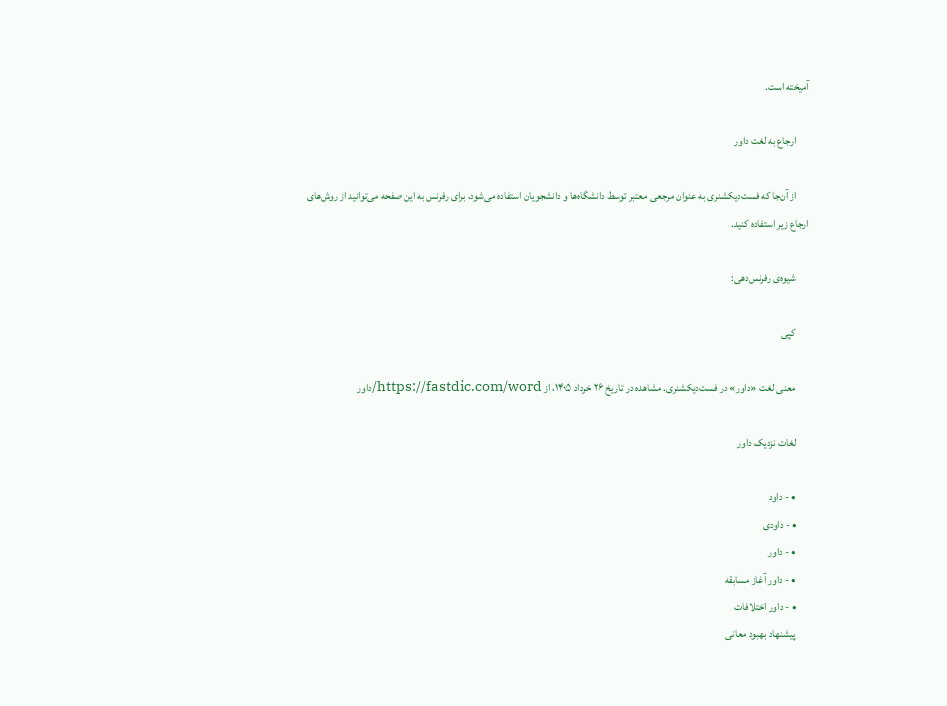آمیخته است.

      ارجاع به لغت داور

      از آن‌جا که فست‌دیکشنری به عنوان مرجعی معتبر توسط دانشگاه‌ها و دانشجویان استفاده می‌شود، برای رفرنس به این صفحه می‌توانید از روش‌های ارجاع زیر استفاده کنید.

      شیوه‌ی رفرنس‌دهی:

      کپی

      معنی لغت «داور» در فست‌دیکشنری. مشاهده در تاریخ ۲۶ خرداد ۱۴۰۵، از https://fastdic.com/word/داور

      لغات نزدیک داور

      • - داود
      • - داودی
      • - داور
      • - داور آغاز مسابقه
      • - داور اختلافات
      پیشنهاد بهبود معانی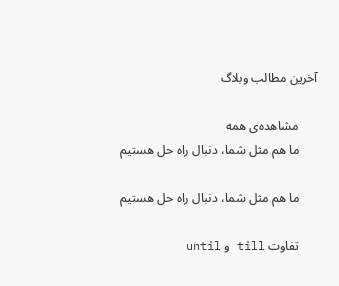آخرین مطالب وبلاگ

      مشاهده‌ی همه
      ما هم مثل شما، دنبال راه حل هستیم

      ما هم مثل شما، دنبال راه حل هستیم

      تفاوت till و until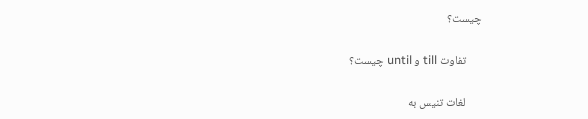چیست؟

      تفاوت till و until چیست؟

      لغات تنیس به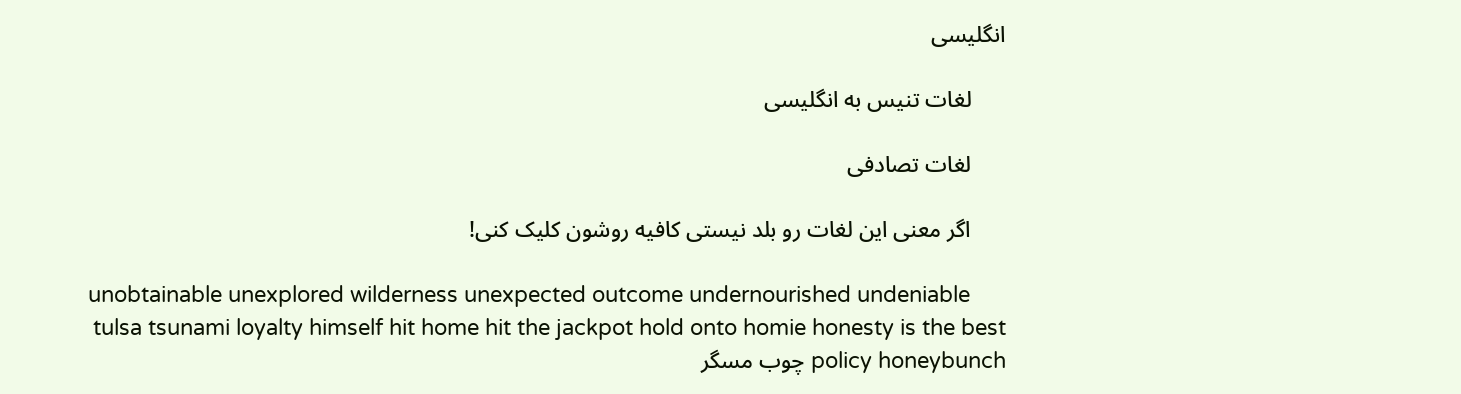انگلیسی

      لغات تنیس به انگلیسی

      لغات تصادفی

      اگر معنی این لغات رو بلد نیستی کافیه روشون کلیک کنی!

      unobtainable unexplored wilderness unexpected outcome undernourished undeniable tulsa tsunami loyalty himself hit home hit the jackpot hold onto homie honesty is the best policy honeybunch چوب مسگر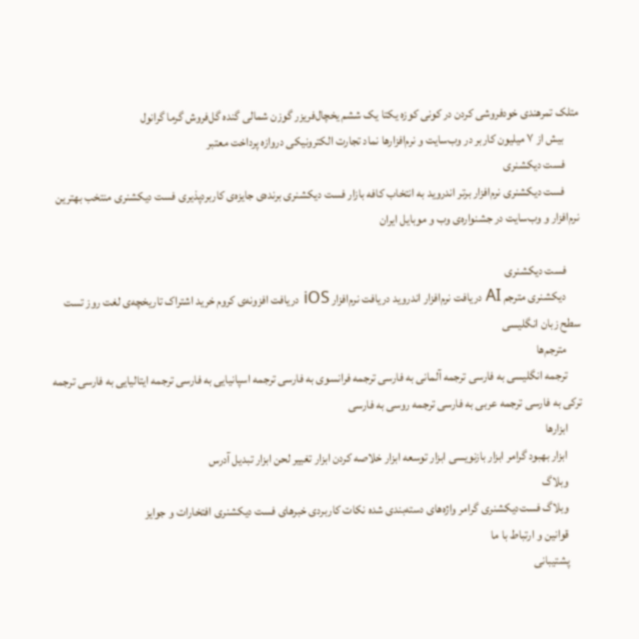متلک تمرهندی خودفروشی کردن در کونی کوزه یکتا یک ششم یخچال‌فریزر گوزن شمالی گنده گل‌فروش گرما گرانول
      بیش از ۷ میلیون کاربر در وب‌سایت و نرم‌افزارها نماد تجارت الکترونیکی دروازه پرداخت معتبر
      فست دیکشنری
      فست دیکشنری نرم‌افزار برتر اندروید به انتخاب کافه بازار فست دیکشنری برنده‌ی جایزه‌ی کاربرد‌پذیری فست دیکشنری منتخب بهترین نرم‌افزار و وب‌سایت در جشنواره‌ی وب و موبایل ایران

      فست دیکشنری
      دیکشنری مترجم AI دریافت نرم‌افزار اندروید دریافت نرم‌افزار iOS دریافت افزونه‌ی کروم خرید اشتراک تاریخچه‌ی لغت روز تست سطح زبان انگلیسی
      مترجم‌ها
      ترجمه انگلیسی به فارسی ترجمه آلمانی به فارسی ترجمه فرانسوی به فارسی ترجمه اسپانیایی به فارسی ترجمه ایتالیایی به فارسی ترجمه ترکی به فارسی ترجمه عربی به فارسی ترجمه روسی به فارسی
      ابزارها
      ابزار بهبود گرامر ابزار بازنویسی ابزار توسعه ابزار خلاصه کردن ابزار تغییر لحن ابزار تبدیل آدرس
      وبلاگ
      وبلاگ فست‌دیکشنری گرامر واژه‌های دسته‌بندی شده نکات کاربردی خبرهای فست دیکشنری افتخارات و جوایز
      قوانین و ارتباط با ما
      پشتیبانی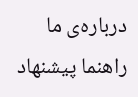درباره‌ی ما راهنما پیشنهاد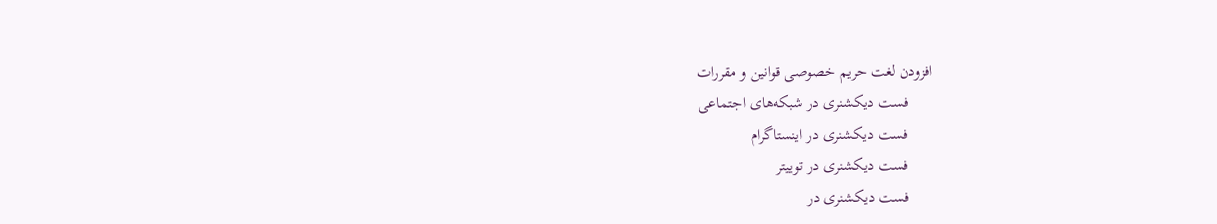افزودن لغت حریم خصوصی قوانین و مقررات
      فست دیکشنری در شبکه‌های اجتماعی
      فست دیکشنری در اینستاگرام
      فست دیکشنری در توییتر
      فست دیکشنری در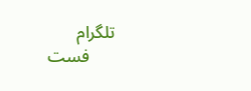تلگرام
      فست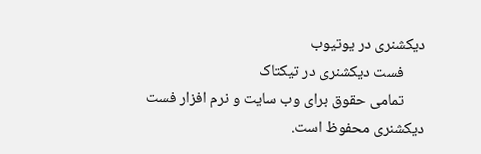دیکشنری در یوتیوب
      فست دیکشنری در تیکتاک
      تمامی حقوق برای وب سایت و نرم افزار فست دیکشنری محفوظ است.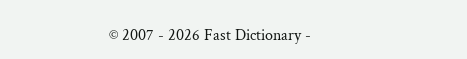© 2007 - 2026 Fast Dictionary -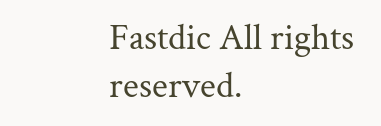Fastdic All rights reserved.